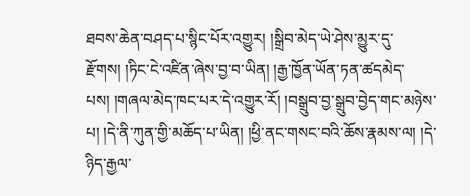ཐབས་ཆེན་བཤད་པ་སྙིང་པོར་འགྱུར། །སྒྲིབ་མེད་ཡེ་ཤེས་མྱུར་དུ་རྫོགས། །ཏིང་ངེ་འཛིན་ཞེས་བྱ་བ་ཡིན། །རྒྱ་ཁྱོན་ཡོན་ཏན་ཚདམེད་པས། །གཞལ་མེད་ཁང་པར་དེ་འགྱུར་རོ། །བསྒྲུབ་བྱ་སྒྲུབ་བྱེད་གང་མཉེས་པ། །དེ་ནི་ཀུན་གྱི་མཆོད་པ་ཡིན། །ཕྱི་ནང་གསང་བའི་ཆོས་རྣམས་ལ། །དེ་ཉིད་རྒྱལ་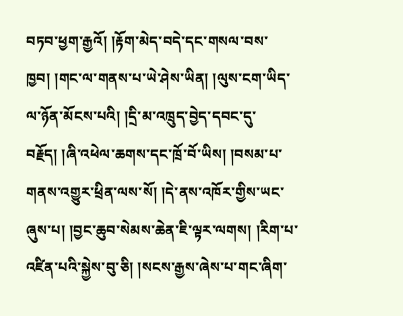བཏབ་ཕྱག་རྒྱའོ། །རྟོག་མེད་བདེ་དང་གསལ་བས་ཁྱབ། །གང་ལ་གནས་པ་ཡེ་ཤེས་ཡིན། །ལུས་ངག་ཡིད་ལ་ཉོན་མོངས་པའི། །དྲི་མ་འཁྲུད་བྱེད་དབང་དུ་བརྗོད། །ཞི་འཕེལ་ཆགས་དང་ཁྲོ་བོ་ཡིས། །བསམ་པ་གནས་འགྱུར་ཕྲིན་ལས་སོ། །དེ་ནས་འཁོར་གྱིས་ཡང་ཞུས་པ། །བྱང་ཆུབ་སེམས་ཆེན་ཇི་ལྟར་ལགས། །རིག་པ་འཛིན་པའི་སྐྱེས་བུ་ཅི། །སངས་རྒྱས་ཞེས་པ་གང་ཞིག་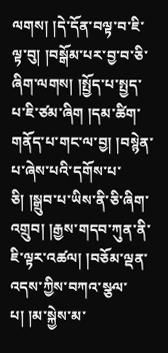ལགས། །དེ་དོན་བལྟ་བ་ཇི་ལྟ་བུ། །བསྒོམ་པར་བྱ་བ་ཅི་ཞིག་ལགས། །སྤྱོད་པ་སྤྱད་པ་ཇི་ཙམ་ཞིག །དམ་ཚིག་གནོད་པ་གང་ལ་བྱ། །བསྙེན་པ་ཞེས་པའི་དགོས་པ་ཅི། །སྒྲུབ་པ་ཡིས་ནི་ཅི་ཞིག་འགྲུབ། །རྒྱས་གདབ་ཀུན་ནི་ཇི་ལྟར་འཚལ། །བཅོམ་ལྡན་འདས་ཀྱིས་བཀའ་སྩལ་པ། །མ་སྐྱེས་མ་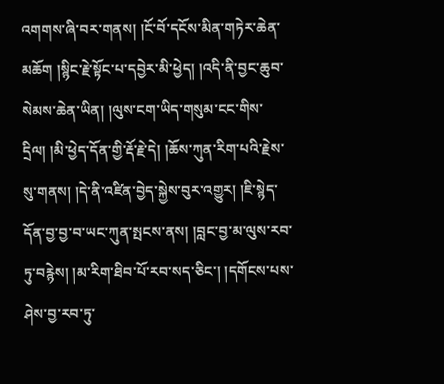འགགས་ཞི་བར་གནས། །ངོ་བོ་དངོས་མིན་གཏེར་ཆེན་མཆོག །སྙིང་རྗེ་སྟོང་པ་དབྱེར་མི་ཕྱེད། །འདི་ནི་བྱང་ཆུབ་སེམས་ཆེན་ཡིན། །ལུས་ངག་ཡིད་གསུམ་ངང་གིས་དྲིལ། །མི་ཕྱེད་དོན་གྱི་རྡོ་རྗེ་དེ། །ཆོས་ཀུན་རིག་པའི་རྗེས་སུ་གནས། །དེ་ནི་འཛིན་བྱེད་སྐྱེས་བུར་འགྱུར། །ཇི་སྙེད་དོན་བྱ་བྱ་བ་ཡང་ཀུན་སྤངས་ནས། །བླང་བྱ་མ་ལུས་རབ་ཏུ་བརྙེས། །མ་རིག་ཐིབ་པོ་རབ་སད་ཅིང་། །དགོངས་པས་ཤེས་བྱ་རབ་ཏུ་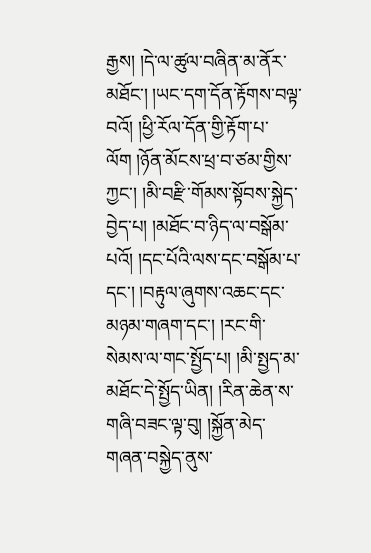རྒྱས། །དེ་ལ་ཚུལ་བཞིན་མ་ནོར་མཐོང་། །ཡང་དག་དོན་རྟོགས་བལྟ་བའོ། །ཕྱི་རོལ་དོན་གྱི་རྟོག་པ་ལོག །ཉོན་མོངས་ཕྲ་བ་ཙམ་གྱིས་ཀྱང་། །མི་བརྫི་གོམས་སྟོབས་སྐྱེད་བྱེད་པ། །མཐོང་བ་ཉིད་ལ་བསྒོམ་པའོ། །དང་པོའི་ལས་དང་བསྒོམ་པ་དང་། །བརྟུལ་ཞུགས་འཆང་དང་མཉམ་གཞག་དང་། །རང་གི་སེམས་ལ་གང་སྤྱོད་པ། །མི་སྤྱད་མ་མཐོང་དེ་སྤྱོད་ཡིན། །རིན་ཆེན་ས་གཞི་བཟང་ལྟ་བུ། །སྐྱོན་མེད་གཞན་བསྐྱེད་ནུས་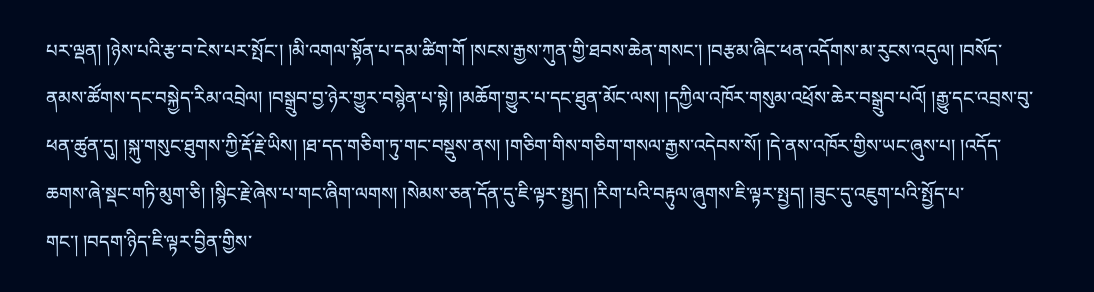པར་ལྡན། །ཉེས་པའི་རྩ་བ་ངེས་པར་སྤོང་། །མི་འགལ་སྟོན་པ་དམ་ཚིག་གོ །སངས་རྒྱས་ཀུན་གྱི་ཐབས་ཆེན་གསང་། །བརྩམ་ཞིང་ཕན་འདོགས་མ་རུངས་འདུལ། །བསོད་ནམས་ཚོགས་དང་བསྐྱེད་རིམ་འབྲེལ། །བསྒྲུབ་བྱ་ཉེར་གྱུར་བསྙེན་པ་སྟེ། །མཆོག་གྱུར་པ་དང་ཐུན་མོང་ལས། །དཀྱིལ་འཁོར་གསུམ་འཕྲོས་ཆེར་བསྒྲུབ་པའོ། །རྒྱུ་དང་འབྲས་བུ་ཕན་ཚུན་དུ། །སྐུ་གསུང་ཐུགས་ཀྱི་རྡོ་རྗེ་ཡིས། །ཐ་དད་གཅིག་ཏུ་གང་བསྡུས་ནས། །གཅིག་གིས་གཅིག་གསལ་རྒྱས་འདེབས་སོ། །དེ་ནས་འཁོར་གྱིས་ཡང་ཞུས་པ། །འདོད་ཆགས་ཞེ་སྡང་གཏི་མུག་ཅི། །སྙིང་རྗེ་ཞེས་པ་གང་ཞིག་ལགས། །སེམས་ཅན་དོན་དུ་ཇི་ལྟར་སྤྱད། །རིག་པའི་བརྟུལ་ཞུགས་ཇི་ལྟར་སྤྱད། །ཟུང་དུ་འཇུག་པའི་སྤྱོད་པ་གང་། །བདག་ཉིད་ཇི་ལྟར་བྱིན་གྱིས་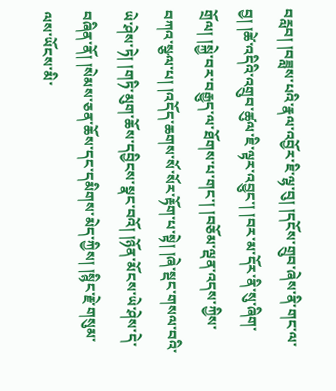བརླབ། །བཟླས་པའི་རྣལ་འབྱོར་ཇི་ལྷ་བུ། །དངོས་གྲུབ་ཞེས་ནི་གང་ལ་བྱ། །ཚེ་འདིའི་འགྲུབ་ཚུལ་ཇི་ལྟར་འབྱུང་། །བར་མ་དོར་ནི་སུ་ཞིག་གྲོལ། །སྐྱེ་བར་བརྒྱུད་ལ་ཐོགས་པ་གང་། །བཅོམ་ལྡན་འདས་ཀྱིས་བཀའ་སྩལ་པ། །འདོད་ཆགས་སོ་སོར་རྟོག་པ་སྟེ། །ཞེ་སྡང་གསལ་བའི་ཡེ་ཤེས་ཏེ། །གཏི་མུག་ཆོས་དབྱིངས་སྣང་བའོ། །ཉོན་མོངས་ཡེ་ཤེས་དེ་བཞིན་ནོ། །སེམས་ཅན་ཆོས་དང་དམིགས་མེད་ཀྱིས། །སྙིང་རྗེ་གསུམ་ལས་ཡོངས་མི་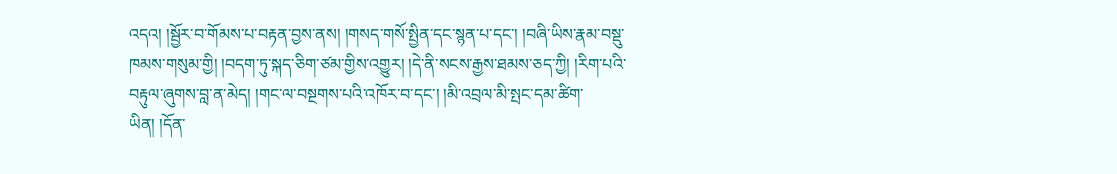འདའ། །སྦྱོར་བ་གོམས་པ་བརྟན་བྱས་ནས། །གསད་གསོ་སྤྱིན་དང་སྙན་པ་དང་། །བཞི་ཡིས་རྣམ་བསྡུ་ཁམས་གསུམ་གྱི། །བདག་ཏུ་སྐད་ཅིག་ཙམ་གྱིས་འགྱུར། །དེ་ནི་སངས་རྒྱས་ཐམས་ཅད་ཀྱི། །རིག་པའི་བརྟུལ་ཞུགས་བླ་ན་མེད། །གང་ལ་བསྔགས་པའི་འཁོར་བ་དང་། །མི་འབྲལ་མི་སྤང་དམ་ཚིག་ཡིན། །དོན་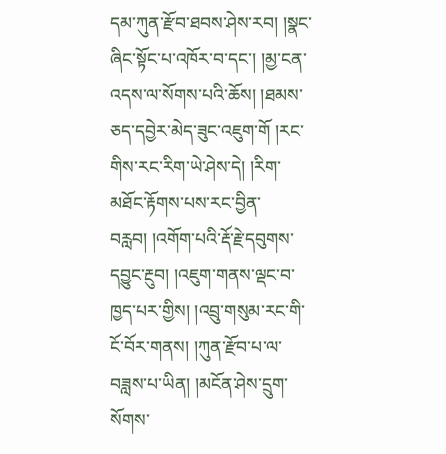དམ་ཀུན་རྫོབ་ཐབས་ཤེས་རབ། །སྣང་ཞིང་སྟོང་པ་འཁོར་བ་དང་། །མྱ་ངན་འདས་ལ་སོགས་པའི་ཆོས། །ཐམས་ཅད་དབྱེར་མེད་ཟུང་འཇུག་གོ །རང་གིས་རང་རིག་ཡེ་ཤེས་དེ། །རིག་མཐོང་རྟོགས་པས་རང་བྱིན་བརླབ། །འགོག་པའི་རྡོ་རྗེ་དབུགས་དབྱུང་རྔུབ། །འཇུག་གནས་ལྡང་བ་ཁྱད་པར་གྱིས། །འབྲུ་གསུམ་རང་གི་ངོ་བོར་གནས། །ཀུན་རྫོབ་པ་ལ་བཟླས་པ་ཡིན། །མངོན་ཤེས་དྲུག་སོགས་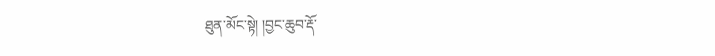ཐུན་མོང་སྟེ། །བྱང་ཆུབ་རྡོ་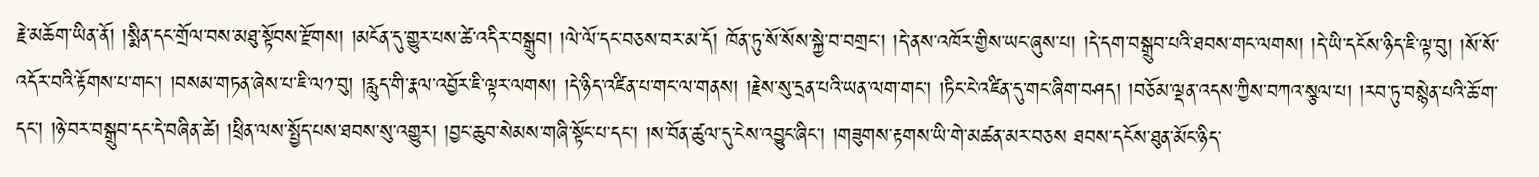རྗེ་མཆོག་ཡིན་ནོ། །སྨིན་དང་གྲོལ་བས་མཐུ་སྟོབས་རྫོགས། །མངོན་དུ་གྱུར་པས་ཚེ་འདིར་བསྒྲུབ། །ལེ་ལོ་དང་བཅས་བར་མ་དོ། ཁོན་ཏུ་སོ་སོས་སྐྱེ་བ་བགྲང་། །དེ་ནས་འཁོར་གྱིས་ཡང་ཞུས་པ། །དེ་དག་བསྒྲུབ་པའི་ཐབས་གང་ལགས། །དེ་ཡི་དངོས་ཉིད་ཇི་ལྟ་བུ། །སོ་སོ་འདོར་བའི་རྟོགས་པ་གང་། །བསམ་གཏན་ཞེས་པ་ཇི་ལ༡་བུ། །རླུད་གི་རྣལ་འབྱོར་ཇི་ལྟར་ལགས། །དེ་ཉིད་འཛིན་པ་གང་ལ་གནས། །རྗེས་སུ་དྲན་པའི་ཡན་ལག་གང་། །ཏིང་ངེ་འཛིན་དུ་གང་ཞིག་བཤད། །བཅོམ་ལྡན་འདས་ཀྱིས་བཀའ་སྩལ་པ། །རབ་ཏུ་བསྙེན་པའི་ཆོ་ག་དང་། །ཉེ་བར་བསྒྲུབ་དང་དེ་བཞིན་ཚེ། །ཕྲིན་ལས་སྤྱོད་པས་ཐབས་སུ་འགྱུར། །བྱང་ཆུབ་སེམས་གཞི་སྟོང་པ་དང་། །ས་བོན་ཚུལ་དུ་ངེས་འབྱུང་ཞིང་། །གཟུགས་རྟགས་ཡི་གེ་མཚན་མར་བཅས ཐབས་དངོས་ཐུན་མོང་ཉིད་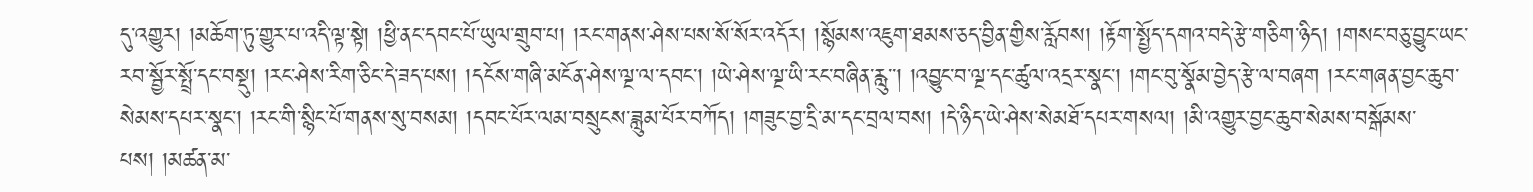དུ་འགྱུར། །མཆོག་ཏུ་གྱུར་པ་འདི་ལྟ་སྟེ། །ཕྱི་ནང་དབང་པོ་ཡུལ་གྲུབ་པ། །རང་གནས་ཤེས་པས་སོ་སོར་འདོར། །སྙོམས་འཇུག་ཐམས་ཅད་བྱིན་གྱིས་རློབས། །རྟོག་སྤྱོད་དགའ་བདེ་རྩེ་གཅིག་ཉིད། །གསང་བཅུ་བྱུང་ཡང་རབ་སྦྱོར་སྤྲོ་དང་བསྡུ། །རང་ཤེས་རིག་ཅིང་དེ་ཟད་པས། །དངོས་གཞི་མངོན་ཤེས་ལྔ་ལ་དབང་། །ཡེ་ཤེས་ལྔ་ཡི་རང་བཞིན་རླུ་་། །འབྱུང་བ་ལྔ་དང་ཚུལ་འདྲར་སྣང་། །གང་བུ་སྣོམ་བྱེད་རྩེ་ལ་བཞག །རང་གཞན་བྱང་ཆུབ་སེམས་དཔར་སྣང་། །རང་གི་སྙིང་པོ་གནས་སུ་བསམ། །དབང་པོར་ལམ་བསྲུངས་ཟླུམ་པོར་བཀོད། །གཟུང་བྱ་དྲི་མ་དང་བྲལ་བས། །དེ་ཉིད་ཡེ་ཤེས་སེམཐོ་དཔར་གསལ། །མི་འགྱུར་བྱང་ཆུབ་སེམས་བསྒོམས་པས། །མཚན་མ་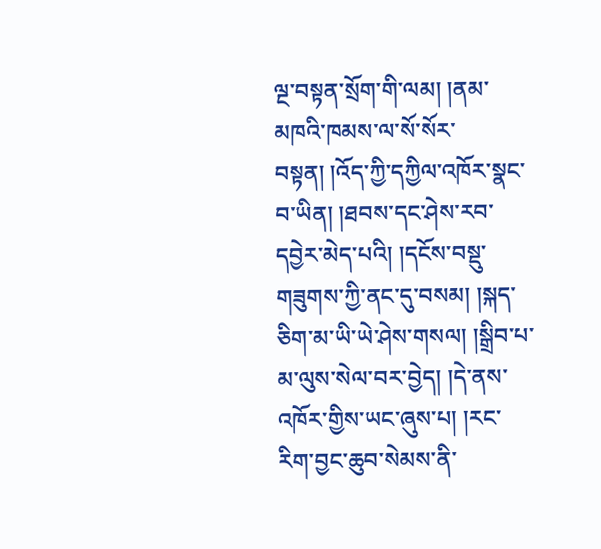ལྔ་བསྟན་སྲོག་གི་ལམ། །ནམ་མཁའི་ཁམས་ལ་སོ་སོར་བསྟན། །འོད་ཀྱི་དཀྱིལ་འཁོར་སྣང་བ་ཡིན། །ཐབས་དང་ཤེས་རབ་དབྱེར་མེད་པའི། །དངོས་བསྡུ་གཟུགས་ཀྱི་ནང་དུ་བསམ། །སྐད་ཅིག་མ་ཡི་ཡེ་ཤེས་གསལ། །སྒྲིབ་པ་མ་ལུས་སེལ་བར་བྱེད། །དེ་ནས་འཁོར་གྱིས་ཡང་ཞུས་པ། །རང་རིག་བྱང་ཆུབ་སེམས་ནི་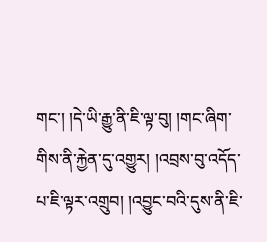གང་། །དེ་ཡི་རྒྱུ་ནི་ཇི་ལྟ་བུ། །གང་ཞིག་གིས་ནི་རྐྱེན་དུ་འགྱུར། །འབྲས་བུ་འདོད་པ་ཇི་ལྟར་འགྲུབ། །འབྱུང་བའི་དུས་ནི་ཇི་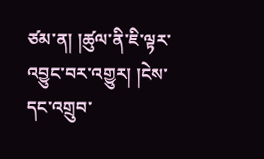ཙམ་ན། །ཚུལ་ནི་ཇི་ལྟར་འབྱུང་བར་འགྱུར། །ངེས་དང་འགྲུབ་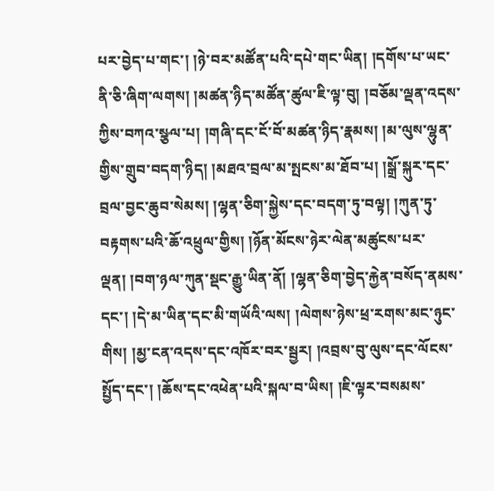པར་བྱེད་པ་གང་། །ཉེ་བར་མཚོན་པའི་དཔེ་གང་ཡིན། །དགོས་པ་ཡང་ནི་ཅི་ཞིག་ལགས། །མཚན་ཉིད་མཚོན་ཚུལ་ཇི་ལྟ་བུ། །བཅོམ་ལྡན་འདས་ཀྱིས་བཀའ་སྩལ་པ། །གཞི་དང་ངོ་བོ་མཚན་ཉིད་རྣམས། །མ་ལུས་ལྷུན་གྱིས་གྲུབ་བདག་ཉིད། །མཐའ་བྲལ་མ་སྤངས་མ་ཐོབ་པ། །སྒྲོ་སྐུར་དང་བྲལ་བྱང་ཆུབ་སེམས། །ལྷན་ཅིག་སྐྱེས་དང་བདག་ཏུ་བལྟ། །ཀུན་ཏུ་བརྟགས་པའི་ཆོ་འཕྲུལ་གྱིས། །ཉོན་མོངས་ཉེར་ལེན་མཚུངས་པར་ལྡན། །བག་ཉལ་ཀུན་སྡང་རྒྱུ་ཡིན་ནོ། །ལྷན་ཅིག་བྱེད་རྐྱེན་བསོད་ནམས་དང་། །དེ་མ་ཡིན་དང་མི་གཡོའི་ལས། །ལེགས་ཉེས་ཕྲ་རགས་མང་ཉུང་གིས། །མྱ་ངན་འདས་དང་འཁོར་བར་སྦྱར། །འབྲས་བུ་ལུས་དང་ལོངས་སྤྱོད་དང་། །ཆོས་དང་འཕེན་པའི་སྐལ་བ་ཡིས། །ཇི་ལྟར་བསམས་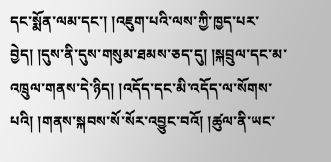དང་སྨོན་ལམ་དང་། །འཇུག་པའི་ལས་ཀྱི་ཁྱད་པར་བྱེད། །དུས་ནི་དུས་གསུམ་ཐམས་ཅད་དུ། །སྐབྲུལ་དང་མ་འཁྲུལ་གནས་དེ་ཉིད། །འདོད་དང་མི་འདོད་ལ་སོགས་པའི། །གནས་སྐབས་སོ་སོར་འབྱུང་བའོ། །ཚུལ་ནི་ཡང་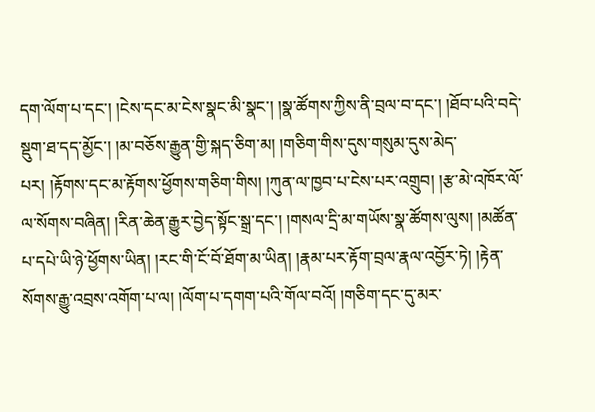དག་ལོག་པ་དང་། །ངེས་དང་མ་ངེས་སྣང་མི་སྣང་། །སྣ་ཚོགས་ཀྱིས་ནི་བྲལ་བ་དང་། །ཐོབ་པའི་བདེ་སྡུག་ཐ་དད་མྱོང་། །མ་བཅོས་རྒྱུན་གྱི་སྐད་ཅིག་མ། །གཅིག་གིས་དུས་གསུམ་དུས་མེད་པར། །རྟོགས་དང་མ་རྟོགས་ཕྱོགས་གཅིག་གིས། །ཀུན་ལ་ཁྱབ་པ་ངེས་པར་འགྲུབ། །རྩ་མེ་འཁོར་ལོ་ལ་སོགས་བཞིན། །རིན་ཆེན་རྒྱུར་བྱེད་སྟོང་སྒྲ་དང་། །གསལ་དྲི་མ་གཡོས་སྣ་ཚོགས་ལུས། །མཚོན་པ་དཔེ་ཡི་ཉེ་ཕྱོགས་ཡིན། །རང་གི་ངོ་བོ་ཐོག་མ་ཡིན། །རྣམ་པར་རྟོག་བྲལ་རྣལ་འབྱོར་ཏེ། །རྟེན་སོགས་རྒྱུ་འབྲས་འགོག་པ་ལ། །ལོག་པ་དགག་པའི་གོལ་བའོ། །གཅིག་དང་དུ་མར་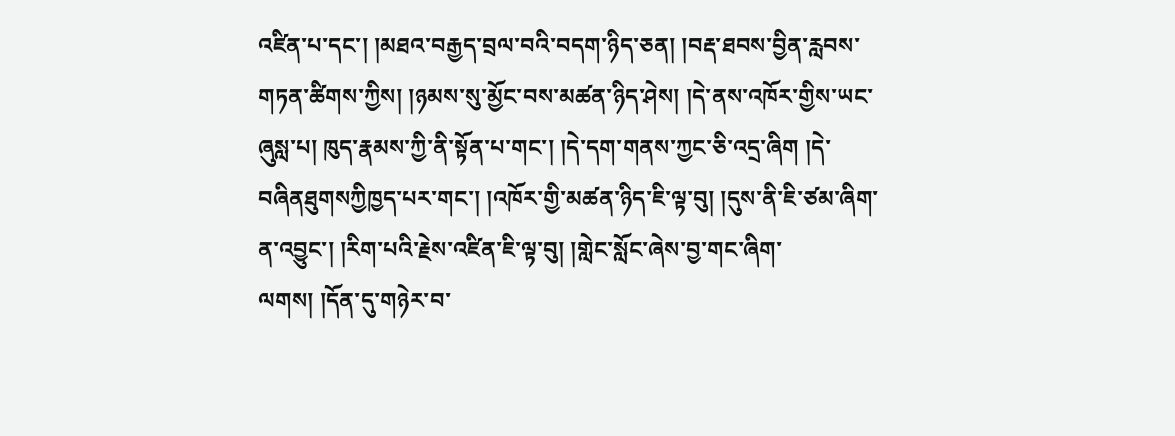འཛིན་པ་དང་། །མཐའ་བརྒྱད་བྲལ་བའི་བདག་ཉིད་ཅན། །བརྡ་ཐབས་བྱིན་རླབས་གཏན་ཚིགས་ཀྱིས། །ཉམས་སུ་མྱོང་བས་མཚན་ཉིད་ཤེས། །དེ་ནས་འཁོར་གྱིས་ཡང་ཞུསླ་པ། ཁུད་རྣམས་ཀྱི་ནི་སྟོན་པ་གང་། །དེ་དག་གནས་ཀྱང་ཅི་འདྲ་ཞིག །དེ་བཞིནཐུགསཀྱིཁྱད་པར་གང་། །འཁོར་གྱི་མཚན་ཉིད་ཇི་ལྟ་བུ། །དུས་ནི་ཇི་ཙམ་ཞིག་ན་འབྱུང་། །རིག་པའི་རྗེས་འཛིན་ཇི་ལྟ་བུ། །གླེང་སློང་ཞེས་བྱ་གང་ཞིག་ལགས། །དོན་དུ་གཉེར་བ་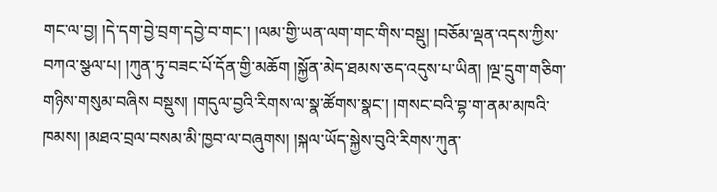གང་ལ་བྱ། །དེ་དག་བྱེ་བྲག་དབྱེ་བ་གང་། །ལམ་གྱི་ཡན་ལག་གང་གིས་བསྡུ། །བཅོམ་ལྡན་འདས་ཀྱིས་བཀའ་སྩལ་པ། །ཀུན་ཏུ་བཟང་པོ་དོན་གྱི་མཆོག །སྐྱོན་མེད་ཐམས་ཅད་འདུས་པ་ཡིན། །ལྔ་དྲུག་གཅིག་གཉིས་གསུམ་བཞིས བསྡུས། །གདུལ་བྱའི་རིགས་ལ་སྣ་ཚོགས་སྣང་། །གསང་བའི་བྷ་ག་ནམ་མཁའི་ཁམས། །མཐའ་བྲལ་བསམ་མི་ཁྱབ་ལ་བཞུགས། །སྐལ་ཡོད་སྐྱེས་བུའི་རིགས་ཀུན་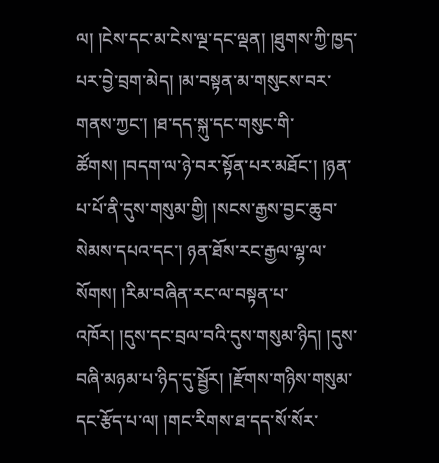ལ། །ངེས་དང་མ་ངེས་ལྔ་དང་ལྡན། །ཐུགས་ཀྱི་ཁྱད་པར་བྱེ་བྲག་མེད། །མ་བསྟན་མ་གསུངས་བར་གནས་ཀྱང་། །ཐ་དད་སྐུ་དང་གསུང་གི་ཚོགས། །བདག་ལ་ཉེ་བར་སྟོན་པར་མཐོང་། །ཉན་པ་པོ་ནི་དུས་གསུམ་གྱི། །སངས་རྒྱས་བྱང་ཆུབ་སེམས་དཔའ་དང་། ཉན་ཐོས་རང་རྒྱལ་ལྷ་ལ་སོགས། །རིམ་བཞིན་རང་ལ་བསྟན་པ་འཁོར། །དུས་དང་བྲལ་བའི་དུས་གསུམ་ཉིད། །དུས་བཞི་མཉམ་པ་ཉིད་དུ་སྦྱོར། །རྫོགས་གཉིས་གསུམ་དང་རྩོད་པ་ལ། །གང་རིགས་ཐ་དད་སོ་སོར་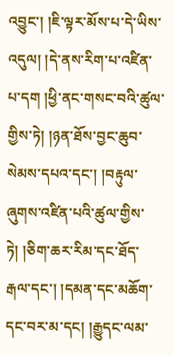འབྱུང་། །ཇི་ལྟར་མོས་པ་དེ་ཡིས་འདུལ། །དེ་ནས་རིག་པ་འཛིན་པ་དག །ཕྱི་ནང་གསང་བའི་ཚུལ་གྱིས་ཏེ། །ཉན་ཐོས་བྱང་ཆུབ་སེམས་དཔའ་དང་། །བརྟུལ་ཞུགས་འཛིན་པའི་ཚུལ་གྱིས་ཏེ། །ཅིག་ཆར་རིམ་དང་ཐོད་རྒལ་དང་། །དམན་དང་མཆོག་དང་བར་མ་དང། །རྒྱུདང་ལམ་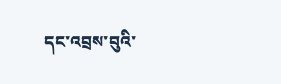དང་འབྲས་བུའི་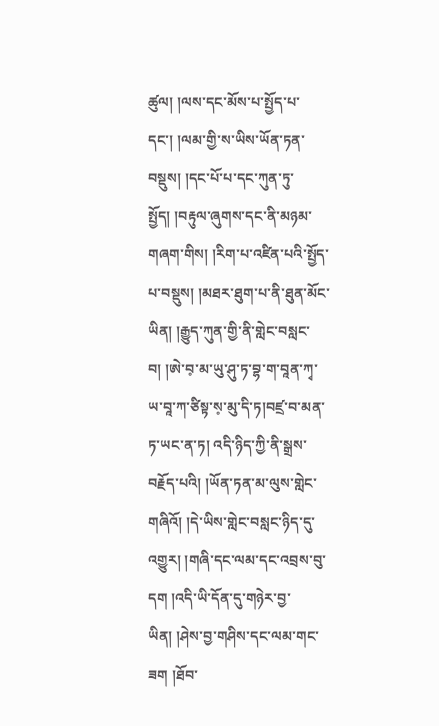ཚུལ། །ལས་དང་མོས་པ་སྤྱོད་པ་དང་། །ལམ་གྱི་ས་ཡིས་ཡོན་ཏན་བསྡུས། །དང་པོ་པ་དང་ཀུན་ཏུ་སྤྱོད། །བརྟུལ་ཞུགས་དང་ནི་མཉམ་གཞག་གིས། །རིག་པ་འཛིན་པའི་སྤྱོད་པ་བསྡུས། །མཐར་ཐུག་པ་ནི་ཐུན་མོང་ཡིན། །རྒྱུད་ཀུན་གྱི་ནི་གླེང་བསླང་བ། །ཨེ་བ༷་མ་ཡུ་ཤུ་ཏ་བྷ་ག་བཱན་ཀྭ་ཡ་བཱ་ཀ་ཙིསྟ་ས༷་མུ་དི་ཏ།བཛྲ་བ་མན་ཏ་ཡང་ན་ཏ། འདི་ཉིད་ཀྱི་ནི་སྒྲས་བརྗོད་པའི། །ཡོན་ཏན་མ་ལུས་གླེང་གཞིའོ། །དེ་ཡིས་གླེང་བསླང་ཉིད་དུ་འགྱུར། །གཞི་དང་ལམ་དང་འབྲས་བུ་དག །འདི་ཡི་དོན་དུ་གཉེར་བྱ་ཡིན། །ཤེས་བྱ་གཤིས་དང་ལམ་གང་ཟག །ཐོབ་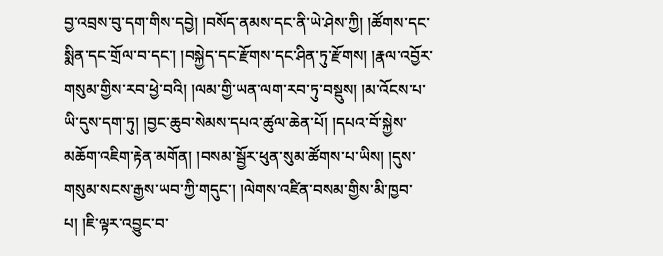བྱ་འབྲས་བུ་དག་གིས་དབྱེ། །བསོད་ནམས་དང་ནི་ཡེ་ཤེས་ཀྱི། །ཚོགས་དང་སྨིན་དང་གྲོལ་བ་དང་། །བསྐྱེད་དང་རྫོགས་དང་ཤིན་ཏུ་རྫོགས། །རྣལ་འབྱོར་གསུམ་གྱིས་རབ་ཕྱེ་བའི། །ལམ་གྱི་ཡན་ལག་རབ་ཏུ་བསྡུས། །མ་འོངས་པ་ཡི་དུས་དག་ཏུ། །བྱང་ཆུབ་སེམས་དཔའ་ཚུལ་ཆེན་པོ། །དཔའ་བོ་སྐྱེས་མཆོག་འཇིག་རྟེན་མགོན། །བསམ་སྦྱོར་ཕུན་སུམ་ཚོགས་པ་ཡིས། །དུས་གསུམ་སངས་རྒྱས་ཡབ་ཀྱི་གདུང་། །ལེགས་འཛིན་བསམ་གྱིས་མི་ཁྱབ་པ། །ཇི་ལྟར་འབྱུང་བ་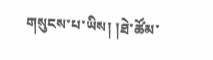གསུངས་པ་ཡིས། །ཐེ་ཚོམ་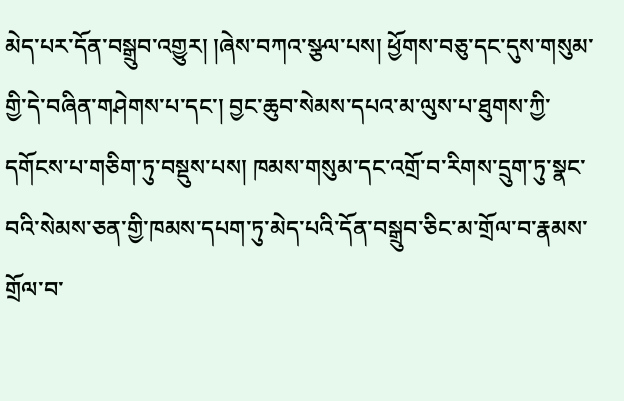མེད་པར་དོན་བསྒྲུབ་འགྱུར། །ཞེས་བཀའ་སྩལ་པས། ཕྱོགས་བཅུ་དང་དུས་གསུམ་གྱི་དེ་བཞིན་གཤེགས་པ་དང་། བྱང་ཆུབ་སེམས་དཔའ་མ་ལུས་པ་ཐུགས་ཀྱི་དགོངས་པ་གཅིག་ཏུ་བསྡུས་པས། ཁམས་གསུམ་དང་འགྲོ་བ་རིགས་དྲུག་ཏུ་སྣང་བའི་སེམས་ཅན་གྱི་ཁམས་དཔག་ཏུ་མེད་པའི་དོན་བསྒྲུབ་ཅིང་མ་གྲོལ་བ་རྣམས་གྲོལ་བ་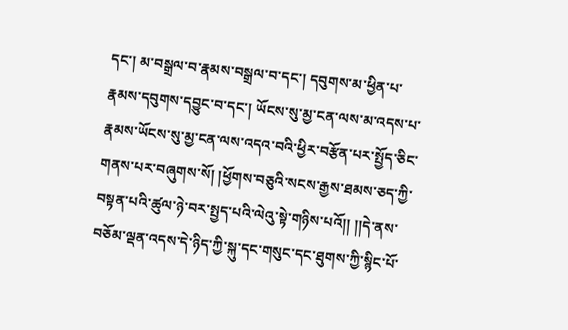དང་། མ་བསྒྲལ་བ་རྣམས་བསྒྲལ་བ་དང་། དབུགས་མ་ཕྱིན་པ་རྣམས་དབུགས་དབྱུང་བ་དང་། ཡོངས་སུ་མྱ་ངན་ལས་མ་འདས་པ་རྣམས་ཡོངས་སུ་མྱ་ངན་ལས་འདའ་བའི་ཕྱིར་བརྩོན་པར་སྤྱོད་ཅིང་གནས་པར་བཞུགས་སོ། །ཕྱོགས་བཅུའི་སངས་རྒྱས་ཐམས་ཅད་ཀྱི་བསྟན་པའི་ཚུལ་ཉེ་བར་སྤྱད་པའི་ལེའུ་སྟེ་གཉིས་པའོ།། །།དེ་ནས་བཅོམ་ལྡན་འདས་དེ་ཉིད་ཀྱི་སྐུ་དང་གསུང་དང་ཐུགས་ཀྱི་སྙིང་པོ་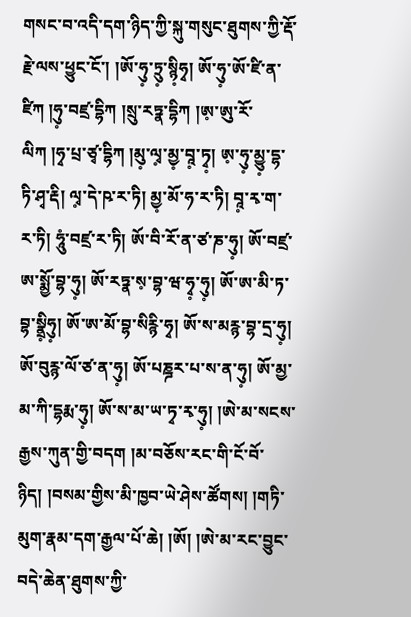གསང་བ་འདི་དག་ཉིད་ཀྱི་སྐུ་གསུང་ཐུགས་ཀྱི་རྡོ་རྗེ་ལས་ཕྱུང་ངོ་། །ཨོ་ཧུ༷་ཏྲུ༷་སྙི༷ཧྭ། ཨོ་ཧུ༷་ཨོ་ཛི་ན་ཛིཀ །ཧུ༷་བཛྲ་དྷིཀ །སྲུ་རཏྣ་དྷིཀ །ཨ༷་ཨུ་རོ་ལིཀ །ཧྭ་པྲ་ཙྭ་དྷིཀ །མུ༷་ལྭ༷་མྱ༷་བཱ༷་ཏྭ༷། ཨ༷་ཧུ༷་མྱུ༷་དྷ་ཏི་ཤྭ་རྡི། ལྭ༷་དེ་ཥ་ར་ཏི། མྱ༷་མོ་ཧ་ར་ཏི། བཱ༷་རྭ་ག་ར་ཏི། ཧཱུཾ་བཛྲ་ར་ཏི། ཨོ་བི་རོ་ན་ཙ་ཎ་ཧུ༷། ཨོ་བཛྲ་ཨ་སྨྱོ་བྷ་ཧུ༷། ཨོ་རཏྣ་ས༷་བྷ་ཝ་ཧྭ༷་ཧུ༷། ཨོ་ཨ་མི་ཏ་བྷ་སྣྲི༷ཧུ༷། ཨོ་ཨ་མོ་བྷ་སིརྙི་ཧྭ། ཨོ་ས་མརྙ་བྷ་དྲ་ཧུ༷། ཨོ་བུརྙ་ལོ་ཙ་ན་ཧུ༷། ཨོ་པཎྜར་པ་ས་ན་ཧུ༷། ཨོ་མྱ་མ་ཀི་དྷརྨ་ཧུ༷། ཨོ་ས་མ་ཡ་ཏྭ་རྭ་ཧུ༷། །ཨེ་མ་སངས་རྒྱས་ཀུན་གྱི་བདག །མ་བཅོས་རང་གི་ངོ་བོ་ཉིད། །བསམ་གྱིས་མི་ཁྱབ་ཡེ་ཤེས་ཚོགས། །གཏི་མུག་རྣམ་དག་རྒྱལ་པོ་ཆེ། །ཨོ། །ཨེ་མ་རང་བྱུང་བདེ་ཆེན་ཐུགས་ཀྱི་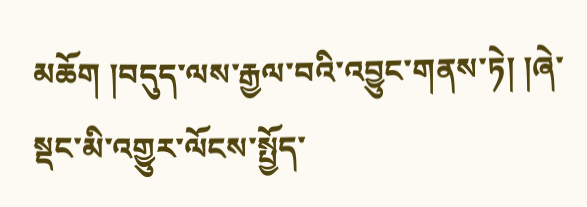མཆོག །བདུད་ལས་རྒྱལ་བའི་འབྱུང་གནས་ཏེ། །ཞེ་སྡང་མི་འགྱུར་ལོངས་སྤྱོད་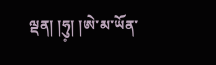ལྡན། །ཧུ༷། །ཨེ་མ་ཡོན་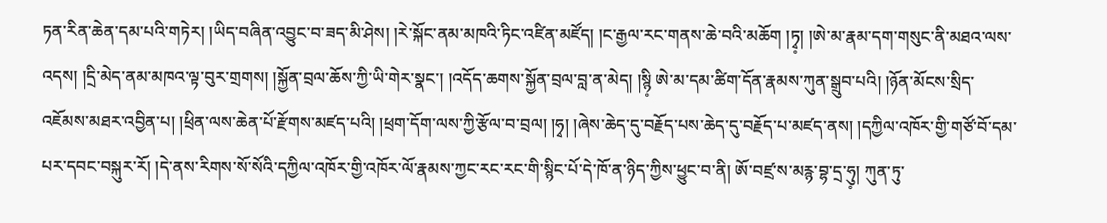ཏན་རིན་ཆེན་དམ་པའི་གཏེར། །ཡིད་བཞིན་འབྱུང་བ་ཟད་མི་ཤེས། །རེ་སྐོང་ནམ་མཁའི་ཏིང་འཛིན་མཛོད། །ང་རྒྱལ་རང་གནས་ཆེ་བའི་མཆོག །ཏྭ༷། །ཨེ་མ་རྣམ་དག་གསུང་ནི་མཐའ་ལས་འདས། །དྲི་མེད་ནམ་མཁའ་ལྟ་བུར་གྲགས། །སྐྱོན་བྲལ་ཆོས་ཀྱི་ཡི་གེར་སྣང་། །འདོད་ཆགས་སྐྱོན་བྲལ་བླ་ན་མེད། །སྙི༷ ཨེ་མ་དམ་ཚིག་དོན་རྣམས་ཀུན་སྒྲུབ་པའི། །ཉོན་མོངས་སྲིད་འཇོམས་མཐར་འབྱིན་པ། །ཕྲིན་ལས་ཆེན་པོ་རྫོགས་མཛད་པའི། །ཕྲག་དོག་ལས་ཀྱི་རྩོལ་བ་བྲལ། །ཧྭ། །ཞེས་ཆེད་དུ་བརྗོད་པས་ཆེད་དུ་བརྗོད་པ་མཛད་ནས། །དཀྱིལ་འཁོར་གྱི་གཙོ་བོ་དམ་པར་དབང་བསྐུར་རོ། །དེ་ནས་རིགས་སོ་སོའི་དཀྱིལ་འཁོར་གྱི་འཁོར་ལོ་རྣམས་ཀྱང་རང་རང་གི་སྙིང་པོ་དེ་ཁོ་ན་ཉིད་ཀྱིས་ཕྱུང་བ་ནི། ཨོ་བཛྲ་ས་མརྙ་བྷ་དྲ་ཧུ༷། ཀུན་ཏུ་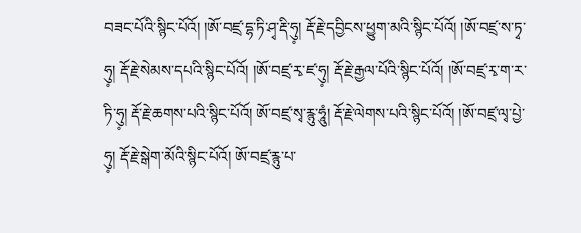བཟང་པོའི་སྙིང་པོའོ། །ཨོ་བཛྲ་དྷ་ཏི་ཤྭ་རྡི་ཧུ༷། རྡོ་རྗེ་དབྱིངས་ཕྱུག་མའི་སྙིང་པོའོ། །ཨོ་བཛྲ་ས་ཏྭ་ཧུ༷། རྡོ་རྗེ་སེམས་དཔའི་སྙིང་པོའོ། །ཨོ་བཛྲ་རྭ་ཛ་ཧུ༷། རྡོ་རྗེ་རྒྱལ་པོའི་སྙིང་པོའོ། །ཨོ་བཛྲ་རྭ་ག་ར་ཏི་ཧུ༷། རྡོ་རྗེ་ཆགས་པའི་སྙིང་པོའོ། ཨོ་བཛྲ་སྭ་རྙུ་ཧཱུཾ། རྡོ་རྗེ་ལེགས་པའི་སྙིང་པོའོ། །ཨོ་བཛྲ་ལྭ་པྱེ་ཧུ༷། རྡོ་རྗེ་སྒེག་མོའི་སྙིང་པོའོ། ཨོ་བཛྲ་རྙུ་པ་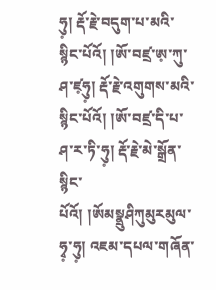ཧུ༷། རྡོ་རྗེ་བདུག་པ་མའི་སྙིང་པོའོ། །ཨོ་བཛྲ་ཨ༷་ཀུ་ཤ་ཛ༷ཧུ༷། རྡོ་རྗེ་འགུགས་མའི་སྙིང་པོའོ། །ཨོ་བཛྲ་དི་པ་ཤ་ར་ཏི་ཧུ༷། རྡོ་རྗེ་མེ་སྒྲོན་སྙིང་པོའོ། །ཨོམསྣྲུཤིཀུམུརམུལ་ཧྭ༷་ཧུ༷། འཇམ་དཔལ་གཞོན་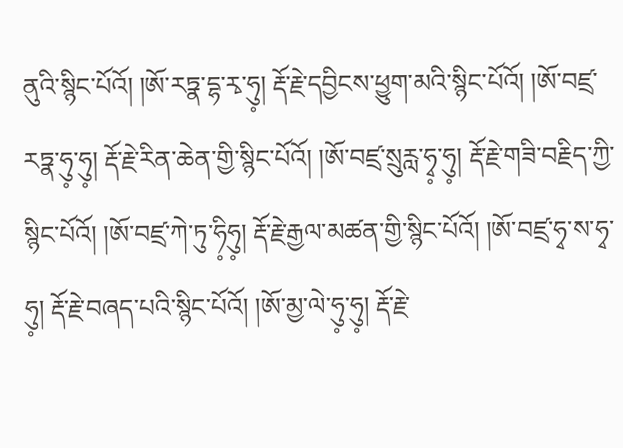ནུའི་སྙིང་པོའོ། །ཨོ་རཏྣ་དྷ་རྭ་ཧུ༷། རྡོ་རྗེ་དབྱིངས་ཕྱུག་མའི་སྙིང་པོའོ། །ཨོ་བཛྲ་རཏྣ་ཧུ༷་ཧུ༷། རྡོ་རྗེ་རིན་ཆེན་གྱི་སྙིང་པོའོ། །ཨོ་བཛྲ་སྲུརླ་ཧྭ༷་ཧུ༷། རྡོ་རྗེ་གཟི་བརྗིད་ཀྱི་སྙིང་པོའོ། །ཨོ་བཛྲ་ཀེ་ཏུ་ཧི༷ཧུ༷། རྡོ་རྗེ་རྒྱལ་མཚན་གྱི་སྙིང་པོའོ། །ཨོ་བཛྲ་ཧྭ་ས་ཧྭ་ཧུ༷། རྡོ་རྗེ་བཞད་པའི་སྙིང་པོའོ། །ཨོ་མྱ་ལེ་ཧུ༷་ཧུ༷། རྡོ་རྗེ་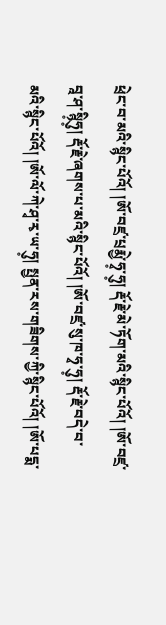ཕྲེང་བ་མའི་སྙིང་པོའོ། །ཨོ་བཛྲ་པྲརྨྱེ་ཧྭ༷་ཧུ༷། རྡོ་རྗེ་མེ་ཏོག་མའི་སྙིང་པོའོ། །ཨོ་བཛྲ་བཱ་ཤ་སྙི༷ཧུ༷། རྡོ་རྗེ་ཞགས་པ་མའི་སྙིང་པོའོ། །ཨོ་བཛྲ་སུ་ཁ་ཧྭ་ཧུ༷། རྡོ་རྗེ་བདེ་བ་མའི་སྙིང་པོའོ། །ཨོ་ལོ་ཀེ་ཤྭ་རྭ་ཡ་ཧུ༷། སྤྱན་རས་གཟིགས་ཀྱི་སྙིང་པོའོ། །ཨོ་པདྨ་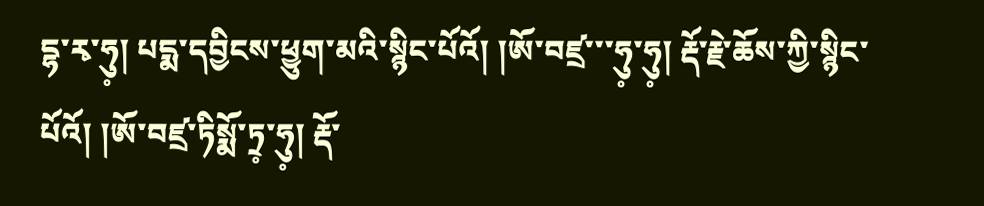དྷ་རྭ་ཧུ༷། པདྨ་དབྱིངས་ཕྱུག་མའི་སྙིང་པོའོ། །ཨོ་བཛྲ་་་ཧུ༷་ཧུ༷། རྡོ་རྗེ་ཆོས་ཀྱི་སྙིང་པོའོ། །ཨོ་བཛྲ་ཏིསྨོ་ཏྲ༷་ཧུ༷། རྡོ་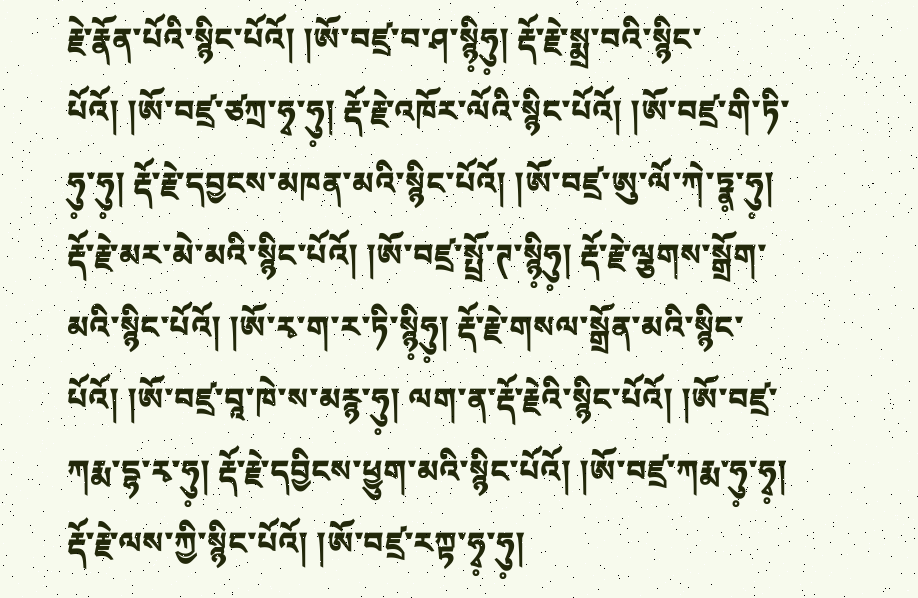རྗེ་རྣོན་པོའི་སྙིང་པོའོ། །ཨོ་བཛྲ་བ་ཤ་སྙི༷ཧུ༷། རྡོ་རྗེ་སྨྲ་བའི་སྙིང་པོའོ། །ཨོ་བཛྲ་ཙཀྲ་ཧྭ་ཧུ༷། རྡོ་རྗེ་འཁོར་ལོའི་སྙིང་པོའོ། །ཨོ་བཛྲ་གི་ཏི་ཧུ༷་ཧུ༷། རྡོ་རྗེ་དབྱངས་མཁན་མའི་སྙིང་པོའོ། །ཨོ་བཛྲ་ཨུ་ལོ་ཀེ་ཏྣ༷་ཧུ༷། རྡོ་རྗེ་མར་མེ་མའི་སྙིང་པོའོ། །ཨོ་བཛྲ་སྤྲོ་ཊ་སྙི༷ཧུ༷། རྡོ་རྗེ་ལྕགས་སྒྲོག་མའི་སྙིང་པོའོ། །ཨོ་རྭ་ག་ར་ཏི་སྙི༷ཧུ༷། རྡོ་རྗེ་གསལ་སྒྲོན་མའི་སྙིང་པོའོ། །ཨོ་བཛྲ་བཱ་ཁེ་ས་མརྙ་ཧུ༷། ལག་ན་རྡོ་རྗེའི་སྙིང་པོའོ། །ཨོ་བཛྲ་ཀརྨ་དྷ་རྭ་ཧུ༷། རྡོ་རྗེ་དབྱིངས་ཕྱུག་མའི་སྙིང་པོའོ། །ཨོ་བཛྲ་ཀརྨ་ཧུ༷་ཧྭ༷། རྡོ་རྗེ་ལས་ཀྱི་སྙིང་པོའོ། །ཨོ་བཛྲ་རཀྟ་ཧྭ༷་ཧུ༷།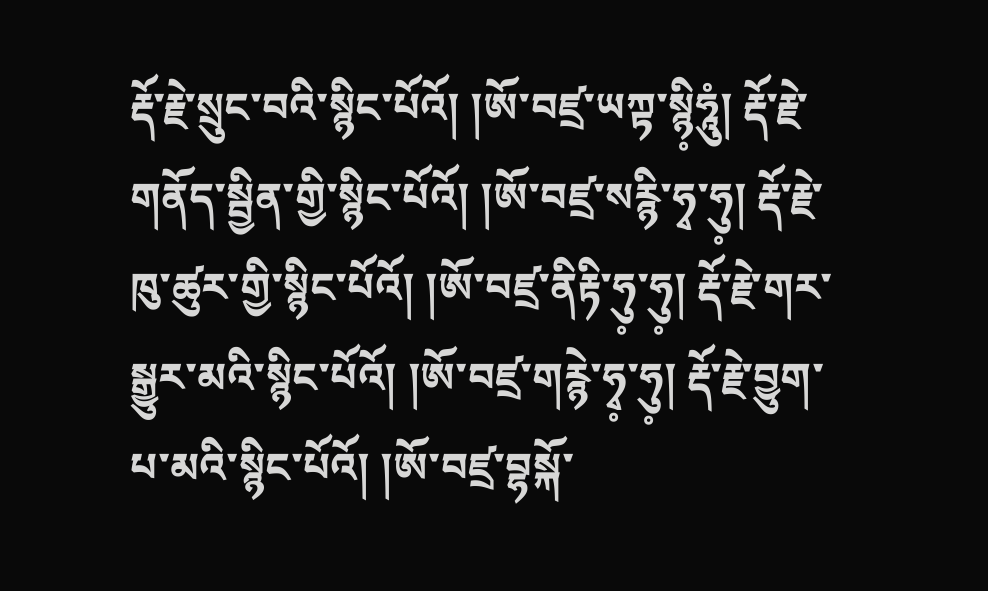རྡོ་རྗེ་སྲུང་བའི་སྙིང་པོའོ། །ཨོ་བཛྲ་ཡཀྟ་སྙི༷ཧཱུཾ། རྡོ་རྗེ་གནོད་སྦྱིན་གྱི་སྙིང་པོའོ། །ཨོ་བཛྲ་སརྙི་ཧྭ་ཧུ༷། རྡོ་རྗེ་ཁུ་ཚུར་གྱི་སྙིང་པོའོ། །ཨོ་བཛྲ་ནིརྟི་ཧུ༷་ཧུ༷། རྡོ་རྗེ་གར་སྒྱུར་མའི་སྙིང་པོའོ། །ཨོ་བཛྲ་གརྙེ་ཧྭ༷་ཧུ༷། རྡོ་རྗེ་བྱུག་པ་མའི་སྙིང་པོའོ། །ཨོ་བཛྲ་བྷསྐོ་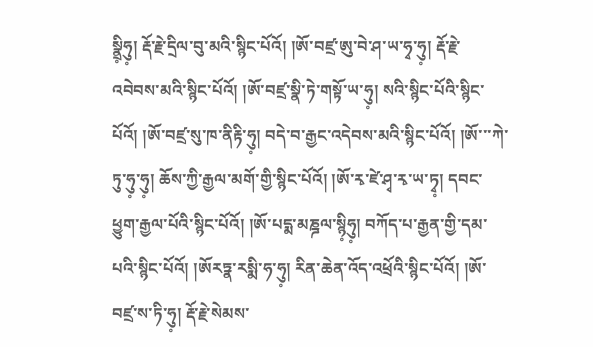སྣྲི༷ཧུ༷། རྡོ་རྗེ་དྲིལ་བུ་མའི་སྙིང་པོའོ། །ཨོ་བཛྲ་ཨུ་བེ་ཤ་ཡ་ཧྭ་ཧུ༷། རྡོ་རྗེ་འབེབས་མའི་སྙིང་པོའོ། །ཨོ་བཛྲ་སྣི་ཏེ་གསྟོ་ཡ་ཧུ༷། སའི་སྙིང་པོའི་སྙིང་པོའོ། །ཨོ་བཛྲ་སུ་ཁ་ནིརྟི་ཧུ༷། བདེ་བ་རྒྱང་འདེབས་མའི་སྙིང་པོའོ། །ཨོ་་་ཀེ་ཏུ་ཧུ༷་ཧུ༷། ཆོས་ཀྱི་རྒྱལ་མགོ་གྱི་སྙིང་པོའོ། །ཨོ་རྭ་ཛེ་ཤྭ་རྭ་ཡ་ཏྭ༷། དབང་ཕྱུག་རྒྱལ་པོའི་སྙིང་པོའོ། །ཨོ་པདྨ་མཎྜལ་སྙི༷ཧུ༷། བཀོད་པ་རྒྱན་གྱི་དམ་པའི་སྙིང་པོའོ། །ཨོརཏྣ་རསྨི་ཧ་ཧུ༷། རིན་ཆེན་འོད་འཕྲོའི་སྙིང་པོའོ། །ཨོ་བཛྲ་ས་ཏི་ཧུ༷། རྡོ་རྗེ་སེམས་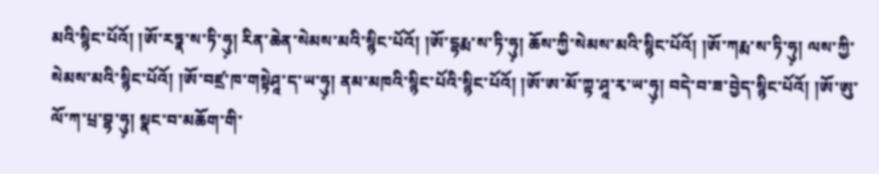མའི་སྙིང་པོའོ། །ཨོ་རཏྣ་ས་ཏི་ཧུ༷། རིན་ཆེན་སེམས་མའི་སྙིང་པོའོ། །ཨོ་དྷརྨ་ས་ཏི་ཧུ༷། ཆོས་ཀྱི་སེམས་མའི་སྙིང་པོའོ། །ཨོ་ཀརྨ་ས་ཏི་ཧུ༷། ལས་ཀྱི་སེམས་མའི་སྙིང་པོའོ། །ཨོ་བཛྲ་ཁ་གསྟེཤཱ་ད་ཡ་ཧུ༷། ནམ་མཁའི་སྙིང་པོའི་སྙིང་པོའོ། །ཨོ་ཨ་མོ་ཀྟ་ཤཱ་རྭ་ཡ་ཧུ༷། བདེ་བ་ཟ་བྱེད་སྙིང་པོའོ། །ཨོ་ཨུ་ལོ་ཀ་པྲ་བྷ་ཧུ༷། སྣང་བ་མཆོག་གི་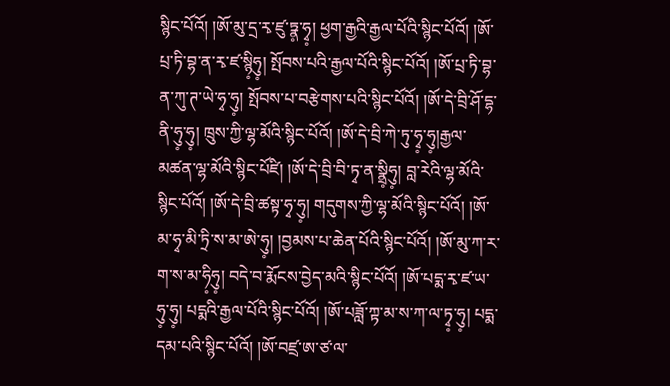སྙིང་པོའོ། །ཨོ་མུ་དྲ་རྭ་ཛུ་ཏྣ༷་ཧྭ༷། ཕྱག་རྒྱའི་རྒྱལ་པོའི་སྙིང་པོའོ། །ཨོ་པྲ་ཏི་བྷ་ན་རྭ་ཛ་སྙི༷ཧུ༷། སྤོབས་པའི་རྒྱལ་པོའི་སྙིང་པོའོ། །ཨོ་པྲ་ཏི་བྷ་ན་ཀུ་ཊ་ཡེ་ཧྭ་ཧུ༷། སྤོབས་པ་བརྩེགས་པའི་སྙིང་པོའོ། །ཨོ་དེ་བྲི་ཤོ་དྷ་ནི་ཧུ༷་ཧུ༷། ཁྲུས་ཀྱི་ལྷ་མོའི་སྙིང་པོའོ། །ཨོ་དེ་བྲི་ཀེ་ཏུ་ཧྭ༷་ཧུ༷།རྒྱལ་མཚན་ལྷ་མོའི་སྙིང་པོཛི། །ཨོ་དེ་བྲི་བི་ཏྭ་ན་སྣྲི༷ཧུ༷། བླ་རེའི་ལྷ་མོའི་སྙིང་པོའོ། །ཨོ་དེ་བྲི་ཚསྟ་ཧྭ་ཧུ༷། གདུགས་ཀྱི་ལྷ་མོའི་སྙིང་པོའོ། །ཨོ་མ་ཧྭ་མི་ཏྲི་ས་མ་ཨེ་ཧུ༷། །བྱམས་པ་ཆེན་པོའི་སྙིང་པོའོ། །ཨོ་མུ་ཀ་ར་ག་ས་མ་ཧི༷ཧུ༷། བདེ་བ་རྨོངས་བྱེད་མའི་སྙིང་པོའོ། །ཨོ་པདྨ་རྭ་ཛ་ཡ་ཧུ༷་ཧུ༷། པདྨའི་རྒྱལ་པོའི་སྙིང་པོའོ། །ཨོ་པཟློ་ཀྟ་མ་ས་ཀ་ལ་ཏྭ༷་ཧུ༷། པདྨ་དམ་པའི་སྙིང་པོའོ། །ཨོ་བཛྲ་ཨ་ཙ་ལ་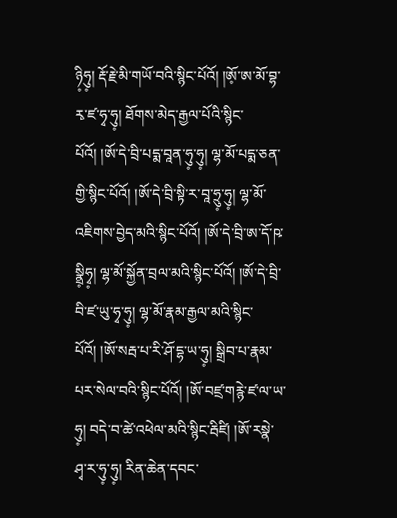ཉི༷ཧུ༷། རྡོ་རྗེ་མི་གཡོ་བའི་སྙིང་པོའོ། །ཨོ༷་ཨ་མོ་བྷ་རྭ་ཛ་ཧྭ་ཧུ༷། ཐོགས་མེད་རྒྱལ་པོའི་སྙིང་པོའོ། །ཨོ་དེ་བྲི་པདྨ་བཱན་ཧུ༷་ཧུ༷། ལྷ་མོ་པདྨ་ཅན་གྱི་སྙིང་པོའོ། །ཨོ་དེ་བྲི་སྟི་ར་བཱ་ཧྲུ༷་ཧུ༷། ལྷ་མོ་འཇིགས་བྱེད་མའི་སྙིང་པོའོ། །ཨོ་དེ་བྲི་ཨ་དོ་ཥ་སྣྲི༷ཧྭ༷། ལྷ་མོ་སྐྱོན་བྲལ་མའི་སྙིང་པོའོ། །ཨོ་དེ་བྲི་བི་ཛ་ཡུ་ཧྭ་ཧུ༷། ལྷ་མོ་རྣམ་རྒྱལ་མའི་སྙིང་པོའོ། །ཨོ་སརྦ་པ་རི་ཤོ་དྷ་ཡ་ཧུ༷། སྒྲིབ་པ་རྣམ་པར་སེལ་བའི་སྙིང་པོའོ། །ཨོ་བཛྲ་གརྙེ་ཛ་ལ་ཡ་ཧུ༷། བདེ་བ་ཚེ་འཕེལ་མའི་སྙིང་རྦིཛི། །ཨོ་རསྣེ་ཤྭ་ར་ཧུ༷་ཧུ༷། རིན་ཆེན་དབང་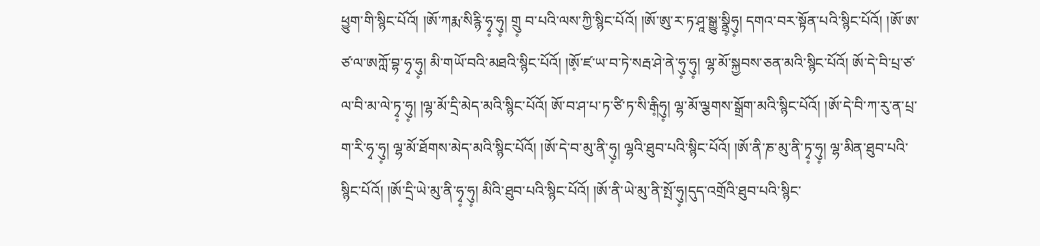ཕྱུག་གི་སྙིང་པོའོ། །ཨོ་ཀརྨ་སིརྙི་ཧྭ༷་ཧུ༷། གྲུ༷ བ་པའི་ལས་ཀྱི་སྙིང་པོའོ། །ཨོ་ཨུ་ར་ཏ་ཤཱ་སྒྱུ་སྣྲི༷ཧུ༷། དགའ་བར་སྟོན་པའི་སྙིང་པོའོ། །ཨོ་ཨ་ཙ་ལ་ཨཀློ་བྷ་ཧྭ་ཧུ༷། མི་གཡོ་བའི་མཐའི་སྙིང་པོའོ། །ཨོ༷་ཛ་ཡ་བ་ཏེ་སརྦ་ཤེ་ནེ་ཧུ༷་ཧུ༷། ལྷ་མོ་སྐྱབས་ཅན་མའི་སྙིང་པོའོ། ཨོ་དེ་བི་པྲ་ཙ་ལ་བི་མ་ལེ་ཏྭ༷་ཧུ༷། །ལྷ་མོ་དྲི་མེད་མའི་སྙིང་པོའོ། ཨོ་བ་ཤ་པ་ཏ་ཙི་ཏ་སི་རྒི༷ཧུ༷། ལྷ་མོ་ལྕགས་སྒྲོག་མའི་སྙིང་པོའོ། །ཨོ་དེ་བི་ཀ་རུ་ན་པྲ་ག་རི་ཧྭ་ཧུ༷། ལྷ་མོ་ཐོགས་མེད་མའི་སྙིང་པོའོ། །ཨོ་དེ་བ་མུ་ནི་ཧུ༷། ལྷའི་ཐུབ་པའི་སྙིང་པོའོ། །ཨོ་ནི་ཎ་མུ་ནི་ཏྭ༷་ཧུ༷། ལྷ་མིན་ཐུབ་པའི་སྙིང་པོའོ། །ཨོ་དྲི་ཡེ་མུ་ནི་ཧྭ༷་ཧུ༷། མིའི་ཐུབ་པའི་སྙིང་པོའོ། །ཨོ་ནི་ཡེ་མུ་ནི་སྤོ་ཧུ༷།དུད་འགྲོའི་ཐུབ་པའི་སྙིང་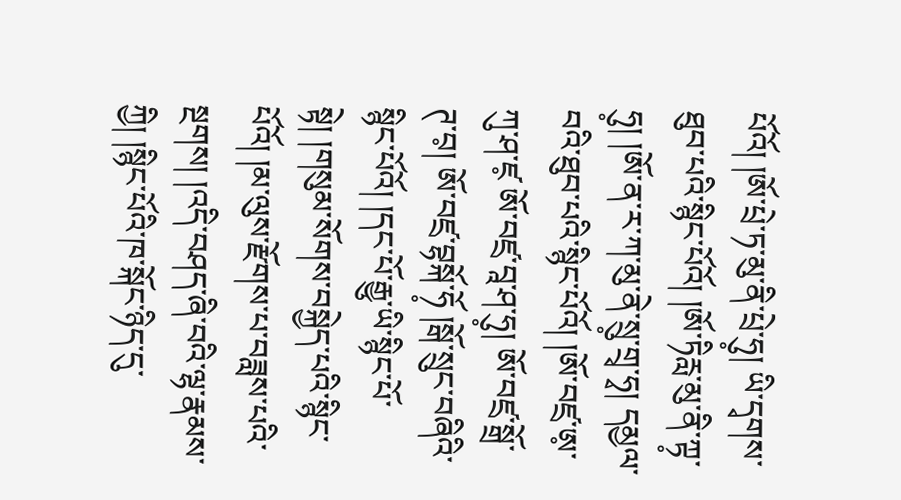པོའོ། །ཨོ་པྲེ་ཏ་མུ་ནི་པྲེ་ཧུ༷། ཡི་དྭགས་ཐུབ་པའི་སྙིང་པོའོ། །ཨོ་ཏིརླ་མུ་ནི་ཀྟ༷་ཧུ༷། །ཨོ་ན་ར་ཀ་མུ་ནེ་སྲུ༷་གྲྭ་ཧྭ། དམྱལ་བའི་ཐུབ་པའི་སྙིང་པོའོ། །ཨོ་བཛྲ་ཨ༷་ཀུ་ཤ་ཛ༷ ཨོ་བཛྲ་བཱ་ཤ་ཧུ༷། ཨོ་བཛྲ་སྒྲོ་ཊ་བ༷། ཨོ་བཛྲ་བྷསྐོ་ཧོ༷ །སྒོ་སྲུང་བཞིའི་སྙིང་པོའོ། །དང་པོ་རྒྱུ་ཡི་སྙིང་པོ་སྟེ། །གསུམ་སོགས་བསྐྱེད་པའི་སྙིང་པོའོ། །མ་ལུས་རྫོགས་པ་བཟླས་པའི་སྔགས། །འདི་བཤད་ཞི་བའི་ལྷ་རྣམས་ཀྱི། །སྙིང་པོའི་ཁ་སྐོང་ཉིད་དུ་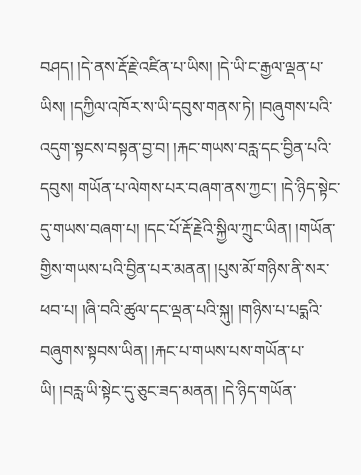བཤད། །དེ་ནས་རྡོ་རྗེ་འཛིན་པ་ཡིས། །དེ་ཡི་ང་རྒྱལ་ལྡན་པ་ཡིས། །དཀྱིལ་འཁོར་ས་ཡི་དབུས་གནས་ཏེ། །བཞུགས་པའི་འདུག་སྟངས་བསྟན་བྱ་བ། །རྐང་གཡས་བརླ་དང་བྱིན་པའི་དབུས། གཡོན་པ་ལེགས་པར་བཞག་ནས་ཀྱང་། །དེ་ཉིད་སྟེང་དུ་གཡས་བཞག་པ། །དང་པོ་རྡོ་རྗེའི་སྐྱིལ་ཀྲུང་ཡིན། །གཡོན་གྱིས་གཡས་པའི་བྱིན་པར་མནན། །པུས་མོ་གཉིས་ནི་སར་ཕབ་པ། །ཞི་བའི་ཚུལ་དང་ལྡན་པའི་སྐུ། །གཉིས་པ་པདྨའི་བཞུགས་སྟབས་ཡིན། །རྐང་པ་གཡས་པས་གཡོན་པ་ཡི། །བརླ་ཡི་སྟེང་དུ་ཅུང་ཟད་མནན། །དེ་ཉིད་གཡོན་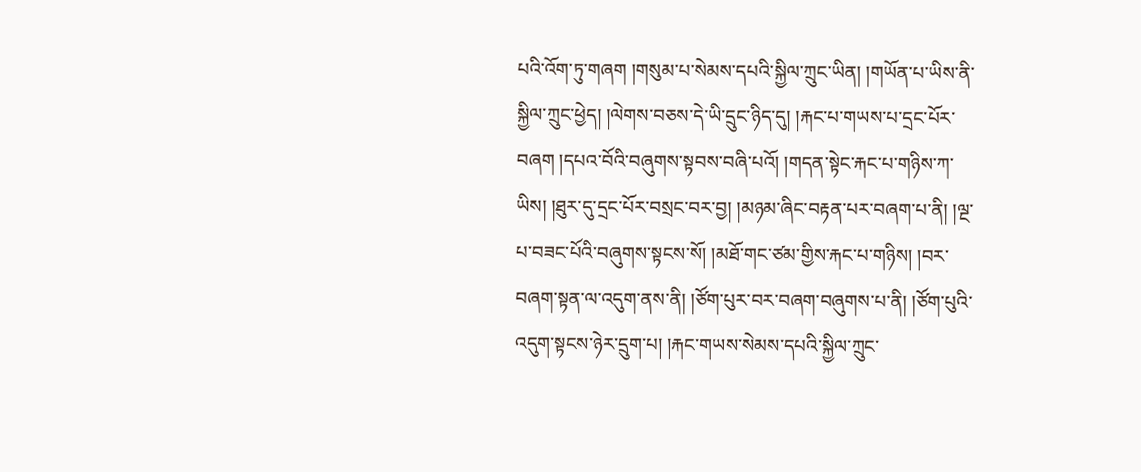པའི་འོག་ཏུ་གཞག །གསུམ་པ་སེམས་དཔའི་སྐྱིལ་ཀྲུང་ཡིན། །གཡོན་པ་ཡིས་ནི་སྐྱིལ་ཀྲུང་ཕྱེད། །ལེགས་བཅས་དེ་ཡི་དྲུང་ཉིད་དུ། །རྐང་པ་གཡས་པ་དྲང་པོར་བཞག །དཔའ་བོའི་བཞུགས་སྟབས་བཞི་པའོ། །གདན་སྟེང་རྐང་པ་གཉིས་ཀ་ཡིས། །ཐུར་དུ་དྲང་པོར་བསྲང་བར་བྱ། །མཉམ་ཞིང་བརྟན་པར་བཞག་པ་ནི། །ལྔ་པ་བཟང་པོའི་བཞུགས་སྟངས་སོ། །མཐོ་གང་ཙམ་གྱིས་རྐང་པ་གཉིས། །བར་བཞག་སྟན་ལ་འདུག་ནས་ནི། །ཙོག་པུར་བར་བཞག་བཞུགས་པ་ནི། །ཙོག་པུའི་འདུག་སྟངས་ཉེར་དྲུག་པ། །རྐང་གཡས་སེམས་དཔའི་སྐྱིལ་ཀྲུང་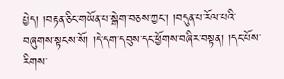པྱེད། །བརྟན་ཅིང་གཡོན་པ་སྒེག་བཅས་ཀྱང་། །བདུན་པ་རོལ་པའི་བཞུགས་སྟངས་སོ། །དེ་དག་དབུས་དང་ཕྱོགས་བཞིར་བསྟན། །དང་པོས་རིགས་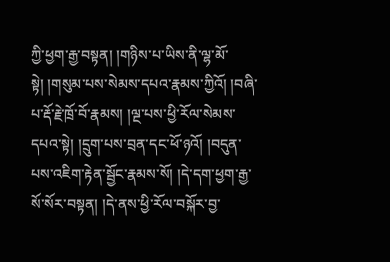ཀྱི་ཕྱག་རྒྱ་བསྟན། །གཉིས་པ་ཡིས་ནི་ལྷ་མོ་སྟེ། །གསུམ་པས་སེམས་དཔའ་རྣམས་ཀྱིའོ། །བཞི་པ་རྡོ་རྗེ་ཁྲོ་བོ་རྣམས། །ལྔ་པས་ཕྱི་རོལ་སེམས་དཔའ་སྟེ། །དྲུག་པས་བྲན་དང་ཕོ་ཉའོ། །བདུན་པས་འཇིག་རྟེན་སྦྱོང་རྣམས་སོ། །དེ་དག་ཕྱག་རྒྱ་སོ་སོར་བསྟན། །དེ་ནས་ཕྱི་རོལ་བསྐོར་བྱ་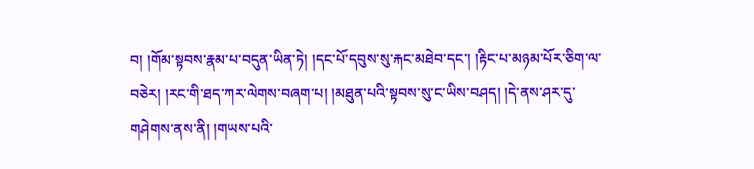བ། །གོམ་སྟབས་རྣམ་པ་བདུན་ཡིན་ཏེ། །དང་པོ་དབུས་སུ་རྐང་མཐེབ་དང་། །རྟིང་པ་མཉམ་པོར་ཅིག་ལ་བཅེར། །རང་གི་ཐད་ཀར་ལེགས་བཞག་པ། །མཐུན་པའི་སྟབས་སུ་ང་ཡིས་བཤད། །དེ་ནས་ཤར་དུ་གཤེགས་ནས་ནི། །གཡས་པའི་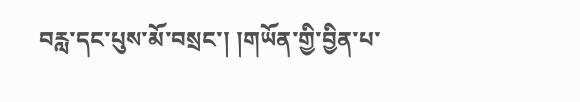བརླ་དང་པུས་མོ་བསྲང་། །གཡོན་གྱི་བྱིན་པ་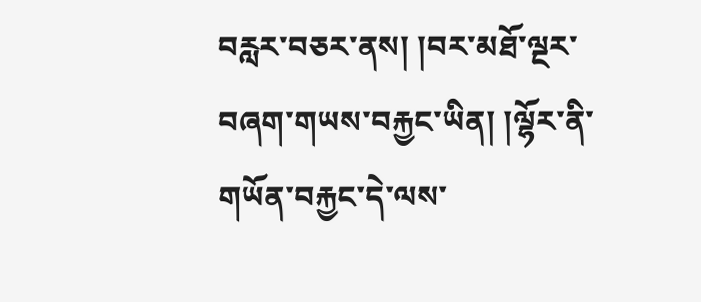བརླར་བཅར་ནས། །བར་མཐོ་ལྔར་བཞག་གཡས་བརྐྱང་ཡིན། །ལྷོར་ནི་གཡོན་བརྐྱང་དེ་ལས་